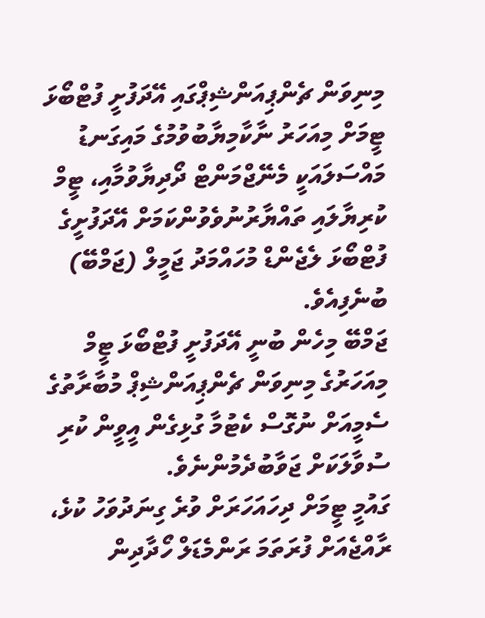މިނިވަން ޗެންޕިއަންޝިޕްގައި އޭދަފުށީ ފުޓްބޯޅަ ޓީމަށް މިއަހަރު ނާކާމިޔާބުވުމުގެ މައިގަނޑު މައްސަލައަކީ މެނޭޖްމަންޓް ދޯދިޔާވުމާއި، ޓީމް ކުރިޔާލައި ތައްޔާރުނުވެވުންކަމަށް އޭދަފުށީގެ ފުޓްބޯޅަ ލެޖެންޑް މުހައްމަދު ޖަމީލް (ޖަމްބޭ) ބުނެފިއެވެ.
ޖަމްބޭ މިހެން ބުނީ އޭދަފުށީ ފުޓްބޯޅަ ޓީމް މިއަހަރުގެ މިނިވަން ޗެންޕިއަންޝިޕް މުބާރާތުގެ ސެމީއަށް ނުގޮސް ކެޓުމާ ގުޅިގެން އީވީން ކުރި ސުވާލަކަށް ޖަވާބުދެމުންނެވެ.
ގައުމީ ޓީމަށް ދިހައަހަރަށް ވުރެ ގިނަދުވަހު ކުޅެ، ރާއްޖެއަށް ފުރަތަމަ ރަންމެޑަލް ހޯދާދިން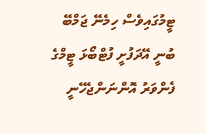ޓީމުގައިވެސް ހިމެނޭ ޖަމްބޭ ބުނީ އޭދަފުށީ ފުޓްބޯޅަ ޓީމްގެ ފެންވަރު އޮންނަންޖެހޭނީ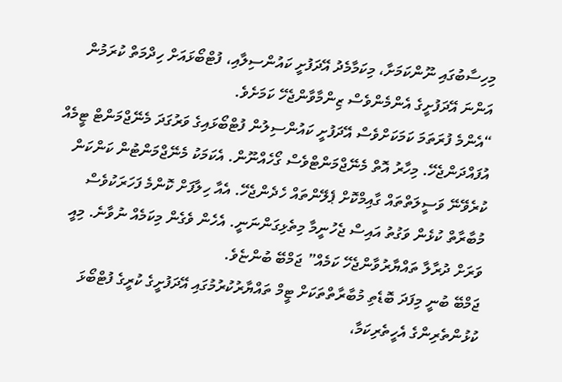މިހިސާބުގައި ނޫންކަމަށާ، މިކަމާމެދު އޭދަފުށީ ކައުންސިލާއި، ފުޓްބޯޅައަށް ހިދްމަތް ކުރަމުން އަންނަ އޭދަފުށީގެ އެންމެންވެސް ޒިންމާވާންޖެހޭ ކަމަށެވެ.
“އެންމެ ފުރަތަމަ ކަމަކަށްވެސް އޭދަފުށީ ކައުންސިލުން ފުޓްބޯޅައިގެ ވަރުގަދަ މެނޭޖްމަންޓް ޓީމެއް އުފައްދަންޖެހޭ. މިހާރު އޮތް މެނޭޖްމަންޓްވެސް ގޯހެއްނޫން. އެކަމަކު މެނޭޖްމަންޓުން ކަންކަން ކުރެވޭނޭ ވަސީލަތްތައް ގާއިމްކޮށް ޕެލޭންތައް ހެދެންޖެހޭ. އެއާ ހިލާފަށް ކޮންމެ ފަހަރަކުވެސް މުބާރާތް ކުޅެން ވަގުތު އައިސް ޖެހުނީމާ މިތެޅިގަންނަނީ. އެހެން ވެގެން މިކަމެއް ނުވާނެ. މިއީ ވަރަށް ދުރާލާ ތައްޔާރުވާންޖެހޭ ކަމެއް” ޖަމްބޭ ބުންޏެވެ.
ޖަމްބޭ ބުނީ މިފަދަ ބޮޑެތި މުބާރާތްތަކަށް ޓީމް ތައްޔާރުކުރުމުގައި އޭދަފުށީގެ ކުރީގެ ފުޓްބޯޅަ ކުޅުންތެރިންގެ އެހީތެރިކަމާ،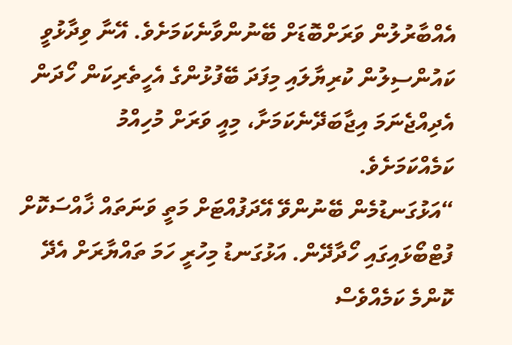އެއްބާރުލުން ވަރަށްބޮޑަށް ބޭނުންވާނެކަމަށެވެ. އޭނާ ވިދާޅުވީ ކައުންސިލުން ކުރިޔާލައި މިފަދަ ބޭފުޅުންގެ އެހީތެރިކަން ހޯދަން އެދިއްޖެނަމަ އިޖާބަދޭނެކަމަށާ، މިއީ ވަރަށް މުހިއްމު ކަމެއްކަމަށެވެ.
“އަޅުގަނޑުމެން ބޭނުންވޭ އޭދަފުއްޓަށް މަތީ ވަނަތައް ޚާއްސަކޮށް ފުޓްބޯޅައިގައި ހޯދާދޭން. އަޅުގަނޑު މިހުރީ ހަމަ ތައްޔާރަށް އެދޭ ކޮންމެ ކަމެއްވެސް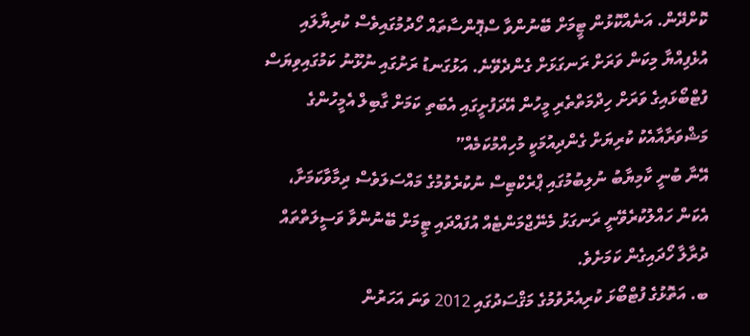ކޮށްދޭން. އަނެއްކޮޅުން ޓީމަށް ބޭނުންވާ ސްޕޮންސާތައް ހޯދުމުގައިވެސް ކުރިޔާލައި އުޅެފިއްޔާ މިކަން ވަރަށް ރަނގަޅަށް ގެންދެވޭނެ. އަޅުގަނޑު ރަށުގައި ނުޅޫނު ކަމުގައިވިޔަސް ފުޓްބޯޅައިގެ ވަރަށް ހިދްމަތްތެރި މީހުން އޭދަފުށީގައި އެބަތި ކަމަށް ގާބިލް އެމީހުންގެ މަޝްވަރާއާއެކު ކުރިޔަށް ގެންދިއުމަކީ މުހިއްމުކަމެއް”
އޭނާ ބުނީ ކާމިޔާބު ނުލިބުމުގައި ޕްރެކްޓިސް ނުކުރެވުމުގެ މައްސަލަވެސް ދިމާވާކަމަށާ، އެކަން ހައްލުކުރެވޭނީ ރަނގަޅު މެނޭޖްމަންޓެއް އުފައްދައި ޓީމަށް ބޭނުންވާ ވަސީލަތްތައް ދުރާލާ ހޯދައިގެން ކަމަށެވެ.
ބ. އަތޮޅުގެ ފުޓްބޯޅަ ކުރިއެރުވުމުގެ މަޤްސަދުގައި 2012 ވަނަ އަހަރުން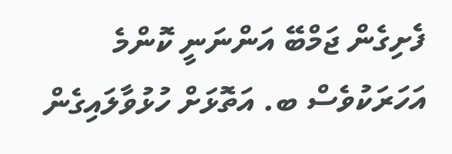ފެށިގެން ޖަމްބޭ އަންނަނީ ކޮންމެ އަހަރަކުވެސް ބ. އަތޮޅަށް ހުޅުވާލައިގެން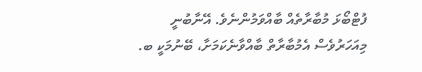ފުޓްބޯޅަ މުބާރާތެއް ބާއްވަމުންނެވެ. އޭނާބުނީ މިއަހަރުވެސް އެމުބާރާތް ބާއްވާނެކަމަށާ، ބޭނުމަކީ ބ.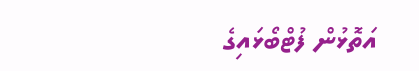އަތޮޅުން ފުޓްބޯޅައިގެ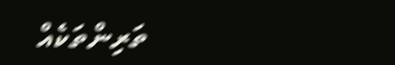ތަރިންތަކެއް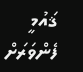ޤައުމީ ފެންވަރަށް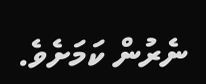ނެރުން ކަމަށެވެ.